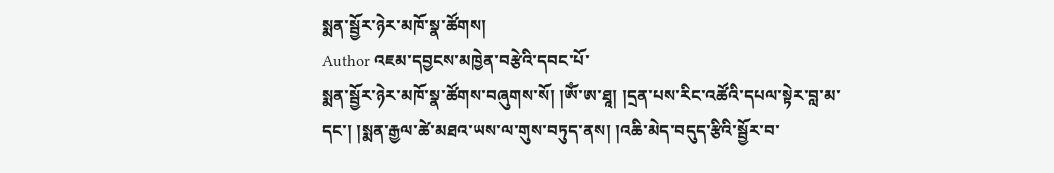སྨན་སྦྱོར་ཉེར་མཁོ་སྣ་ཚོགས།
Author འཇམ་དབྱངས་མཁྱེན་བརྩེའི་དབང་པོ་
སྨན་སྦྱོར་ཉེར་མཁོ་སྣ་ཚོགས་བཞུགས་སོ། །ཨོཾ་ཨ་ཐཱ། །དྲན་པས་རིང་འཚོའི་དཔལ་སྟེར་བླ་མ་དང་། །སྨན་རྒྱལ་ཚེ་མཐའ་ཡས་ལ་གུས་བཏུད་ནས། །འཆི་མེད་བདུད་རྩིའི་སྦྱོར་བ་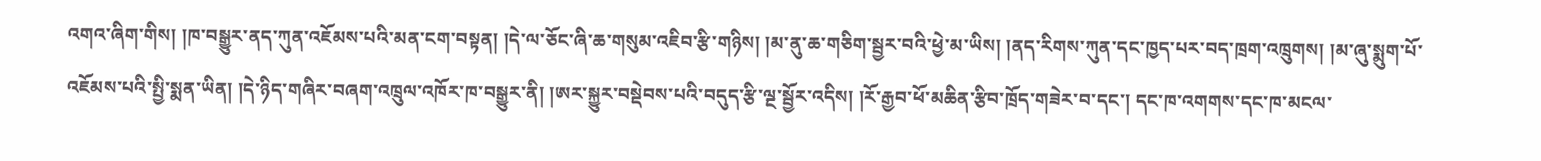འགའ་ཞིག་གིས། །ཁ་བསྒྱུར་ནད་ཀུན་འཇོམས་པའི་མན་ངག་བསྟན། །དེ་ལ་ཅོང་ཞི་ཆ་གསུམ་འཇིབ་རྩི་གཉིས། །མ་ནུ་ཆ་གཅིག་སྦྱར་བའི་ཕྱེ་མ་ཡིས། །ནད་རིགས་ཀུན་དང་ཁྱད་པར་བད་ཁྲག་འཁྲུགས། །མ་ཞུ་སྨུག་པོ་འཇོམས་པའི་སྤྱི་སྨན་ཡིན། །དེ་ཉིད་གཞིར་བཞག་འཁྲུལ་འཁོར་ཁ་བསྒྱུར་ནི། །ཨར་སྐྱུར་བསྡེབས་པའི་བདུད་རྩི་ལྔ་སྦྱོར་འདིས། །རོ་རྒྱབ་ཕོ་མཆིན་རྩིབ་ཁྲོད་གཟེར་བ་དང་། དང་ཁ་འགགས་དང་ཁ་མངལ་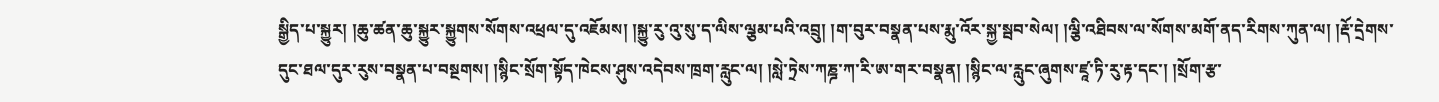སྒྱིད་པ་སྐྱུར། །ཆུ་ཚན་ཆུ་སྐྱུར་སྐྱུགས་སོགས་འཕྲལ་དུ་འཇོམས། །སྐྱུ་རུ་འུ་སུ་ད་ལིས་ལྕམ་པའི་འབྲུ། །ག་བུར་བསྣན་པས་རྨུ་འོར་སྐྱ་སྦབ་སེལ། །ལྕི་འཐིབས་ལ་སོགས་མགོ་ནད་རིགས་ཀུན་ལ། །རྡོ་དྲེགས་དུང་ཐལ་དུར་རུས་བསྣན་པ་བསྔགས། །སྙིང་སྲོག་སྟོད་ཁེངས་ཤུས་འདེབས་ཁྲག་རླུང་ལ། །སླེ་ཏྲེས་ཀཎྜ་ཀ་རི་ཨ་གར་བསྣན། །སྙིང་ལ་རླུང་ཞུགས་ཛཱ་ཏི་རུ་རྟ་དང་། །སྲོག་རྩ་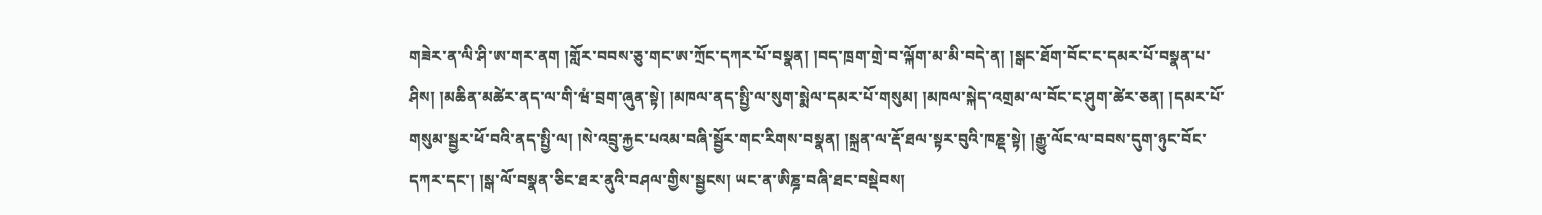གཟེར་ན་ལི་ཤི་ཨ་གར་ནག །གློར་བབས་ཅུ་གང་ཨ་ཀྲོང་དཀར་པོ་བསྣན། །བད་ཁྲག་གྲེ་བ་ལྐོག་མ་མི་བདེ་ན། །སྒང་ཐོག་བོང་ང་དམར་པོ་བསྣན་པ་ཤིས། །མཆིན་མཚེར་ནད་ལ་གི་ཝཾ་བྲག་ཞུན་སྟེ། །མཁལ་ནད་སྤྱི་ལ་སུག་སྨེལ་དམར་པོ་གསུམ། །མཁལ་སྐེད་འགྲམ་ལ་བོང་ང་ཤུག་ཚེར་ཅན། །དམར་པོ་གསུམ་སྦྱར་ཕོ་བའི་ནད་སྤྱི་ལ། །སེ་འབྲུ་རྐྱང་པའམ་བཞི་སྦྱོར་གང་རིགས་བསྣན། །སྐྲན་ལ་རྡོ་ཐལ་སྟར་བུའི་ཁཎྡ་སྟེ། །རྒྱུ་ལོང་ལ་བབས་དུག་ཉུང་བོང་དཀར་དང་། །སྒ་ལོ་བསྣན་ཅིང་ཐར་ནུའི་བཤལ་གྱིས་སྦྱངས། ཡང་ན་ཨིཎྜ་བཞི་ཐང་བསྡེབས།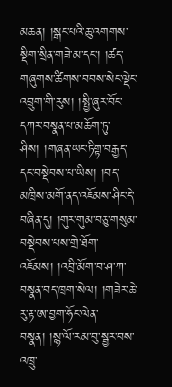མཆན། །སྒང་པའི་ཆུ་འགགས་སྡིག་སྲིན་གཟེ་མ་དང་། །ཚད་གཞུགས་ཚིགས་བབས་སེང་ལྡེང་འབྲུག་གི་རུས། །སྤྱི་ཞུར་བོང་དཀར་བསྣན་པ་མཆོག་ཏུ་ཤིས། །གཞན་ཡང་ཏིགྟ་བརྒྱད་དང་བསྡེབས་པ་ཡིས། །བད་མཁྲིས་མགོ་ནད་འཇོམས་ཤིང་དེ་བཞིན་དུ། །གུར་གུམ་བཅུ་གསུམ་བསྡེབས་པས་གྲེ་ཐོག་འཇོམས། །འབྲི་མོག་བ་ཤ་ཀ་བསྣན་བད་ཁྲག་སེལ། །གཟེར་ཆེ་རུ་རྟ་ཨ་བྱག་ཧོང་ལེན་བསྣན། །སྙ་ལོ་རམ་བུ་སྦྱར་བས་འཁྲུ་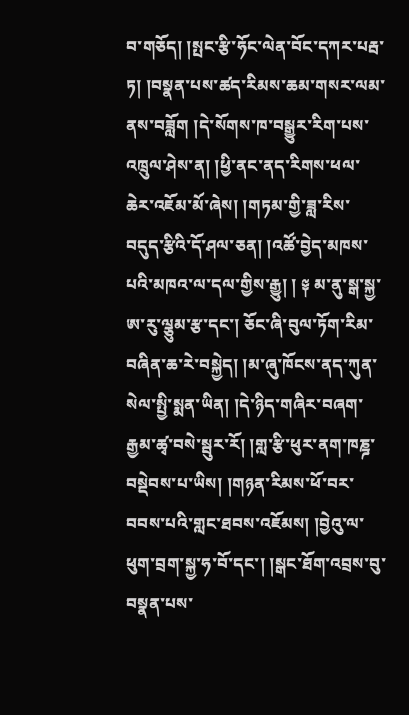བ་གཅོད། །སྤང་རྩི་ཧོང་ལེན་བོང་དཀར་པརྦ་ཏ། །བསྣན་པས་ཚད་རིམས་ཆམ་གསར་ལམ་ནས་བཟློག །དེ་སོགས་ཁ་བསྒྱུར་རིག་པས་འཁྲུལ་ཤེས་ན། །ཕྱི་ནང་ནད་རིགས་ཕལ་ཆེར་འཇོམ་མོ་ཞེས། །གཏམ་གྱི་ཟླ་རིས་བདུད་རྩིའི་དོ་ཤལ་ཅན། །འཚོ་བྱེད་མཁས་པའི་མཁའ་ལ་དལ་གྱིས་རྒྱུ། ། ༈ མ་ནུ་སྒ་སྐྱ་ཨ་རུ་ལྕུམ་རྩ་དང་། ཅོང་ཞི་བུལ་ཏོག་རིམ་བཞིན་ཆ་རེ་བསྐྱེད། །མ་ཞུ་ཁོངས་ནད་ཀུན་སེལ་སྤྱི་སྨན་ཡིན། །དེ་ཉིད་གཞིར་བཞག་རྒྱམ་ཚྭ་བསེ་སྦུར་རོ། །གླ་རྩི་ཕུར་ནག་ཁཎྜ་བསྡེབས་པ་ཡིས། །གཉན་རིམས་ཕོ་བར་བབས་པའི་གླང་ཐབས་འཇོམས། །བྱེའུ་ལ་ཕུག་བྲག་སྐྱ་ཧ་བོ་དང་། །སྒང་ཐོག་འབྲས་བུ་བསྣན་པས་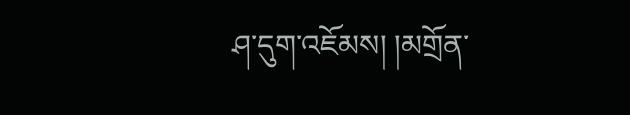ཤ་དུག་འཇོམས། །མགྲོན་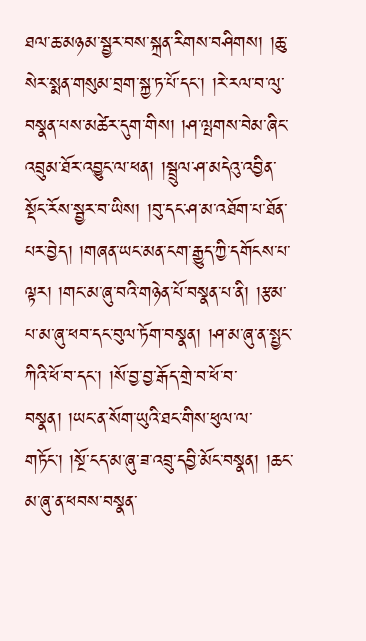ཐལ་ཆ་མཉམ་སྦྱར་བས་སྐྲན་རིགས་བཤིགས། །ཆུ་སེར་སྨན་གསུམ་བྲག་སྐྱ་ཏ་པོ་དང་། །རེ་རལ་བ་ལུ་བསྣན་པས་མཚེར་དུག་གིས། །ཤ་ལྤགས་བེམ་ཞིང་འབྲུམ་ཐོར་འབྱུང་ལ་ཕན། །སྦྲུལ་ཤ་མདེའུ་འབྱིན་སྡོང་རོས་སྦྱར་བ་ཡིས། །བུ་དང་ཤ་མ་འཐོག་པ་ཐོན་པར་བྱེད། །གཞན་ཡང་མན་ངག་རྒྱུད་ཀྱི་དགོངས་པ་ལྟར། །གང་མ་ཞུ་བའི་གཉེན་པོ་བསྣན་པ་ནི། །རྩམ་པ་མ་ཞུ་ཕབ་དང་བུལ་ཏོག་བསྣན། །ཤ་མ་ཞུ་ན་སྤྱང་ཀིའི་ཕོ་བ་དང་། །སོ་བྱ་བྱ་རྒོད་གྲེ་བ་ཕོ་བ་བསྣན། །ཡང་ན་སོག་ཡུའི་ཐང་གིས་ཕུལ་ལ་གཏོང་། །སྔོ་ངད་མ་ཞུ་ཟ་འབྲུ་དབྱི་མོང་བསྣན། །ཆང་མ་ཞུ་ན་ཕབས་བསྣན་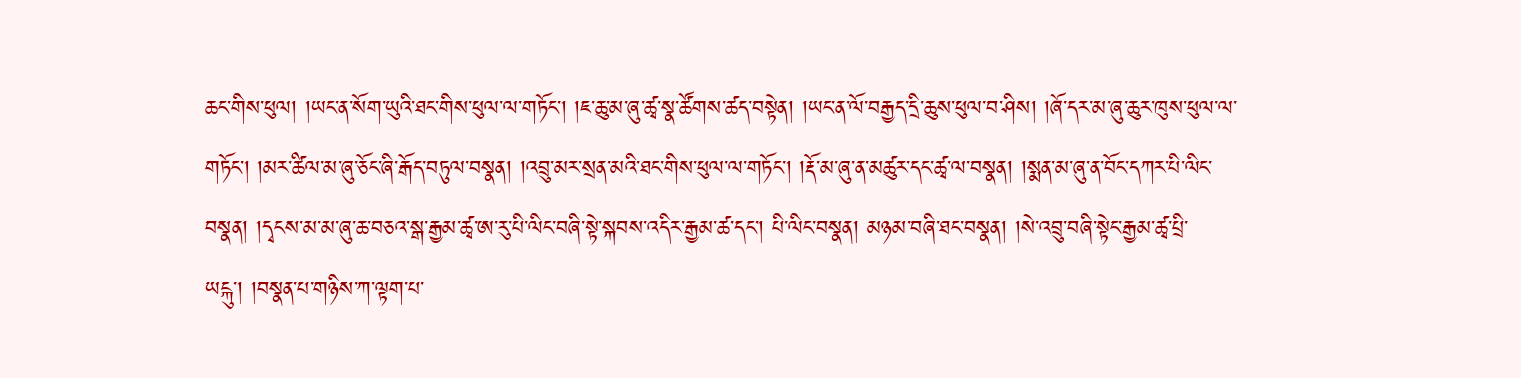ཆང་གིས་ཕུལ། །ཡང་ན་སོག་ཡུའི་ཐང་གིས་ཕུལ་ལ་གཏོང་། །ཇ་ཆུ་མ་ཞུ་ཚྭ་སྣ་ཚོགས་ཚད་བསྟེན། །ཡང་ན་ལོ་བརྒྱད་དྲི་ཆུས་ཕུལ་བ་ཤིས། །ཞོ་དར་མ་ཞུ་ཆུར་ཁུས་ཕུལ་ལ་གཏོང་། །མར་ཚིལ་མ་ཞུ་ཅོང་ཞི་རྒོད་བཏུལ་བསྣན། །འབྲུ་མར་སྲན་མའི་ཐང་གིས་ཕུལ་ལ་གཏོང་། །རྡོ་མ་ཞུ་ན་མཚུར་དང་ཚྭ་ལ་བསྣན། །སྨན་མ་ཞུ་ན་བོང་དཀར་པི་ལིང་བསྣན། །དྭངས་མ་མ་ཞུ་ཆ་བཅའ་སྒ་རྒྱམ་ཚྭ་ཨ་རུ་པི་ལིང་བཞི་སྟེ་སྐབས་འདིར་རྒྱམ་ཚ་དང་། པི་ལིང་བསྣན། མཉམ་བཞི་ཐང་བསྣན། །སེ་འབྲུ་བཞི་སྟེང་རྒྱམ་ཚྭ་པྲི་ཡངྐུ་། །བསྣན་པ་གཉིས་ཀ་ལྟག་པ་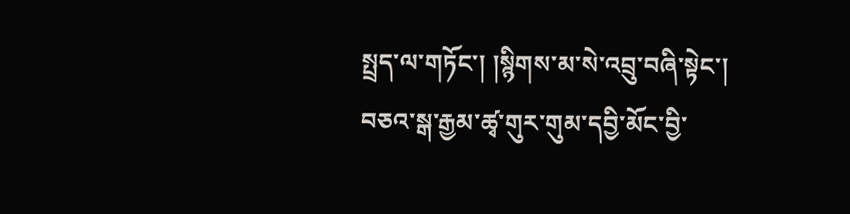སྤྲད་ལ་གཏོང་། །སྙིགས་མ་སེ་འབྲུ་བཞི་སྟེང་། བཅའ་སྒ་རྒྱམ་ཚྭ་གུར་གུམ་དབྱི་མོང་བྱི་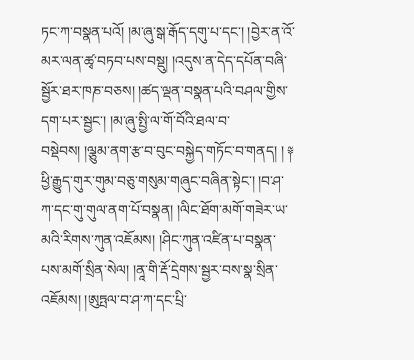ཏང་ཀ་བསྣན་པའོ། །མ་ཞུ་སྒ་རྒོད་དགུ་པ་དང་། །བྱེར་ན་འོ་མར་ལན་ཚྭ་བཏབ་པས་བསྡུ། །འདུས་ན་དེད་དཔོན་བཞི་སྦྱོར་ཐར་ཁཎ་བཅས། །ཚད་ལྡན་བསྣན་པའི་བཤལ་གྱིས་དག་པར་སྦྱང་། །མ་ཞུ་སྤྱི་ལ་གོ་བོའི་ཐལ་བ་བསྡེབས། །ལྕུམ་ནག་རྩ་བ་བུང་བསྐྱེད་གཏོང་བ་གནད། ། ༈ ཕྱི་རྒྱུད་གུར་གུམ་བཅུ་གསུམ་གཞུང་བཞིན་སྟེང་། །བ་ཤ་ཀ་དང་གུ་གུལ་ནག་པོ་བསྣན། །ལིང་ཐོག་མགོ་གཟེར་ཡ་མའི་རིགས་ཀུན་འཇོམས། །ཤིང་ཀུན་འཛིན་པ་བསྣན་པས་མགོ་སྲིན་སེལ། །ནཱ་གི་རྡོ་དྲེགས་སྦྱར་བས་སྣ་སྲིན་འཇོམས། །ཨུཏྤལ་བ་ཤ་ཀ་དང་པྲི་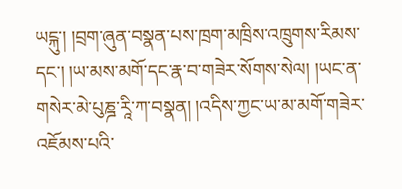ཡངྐུ་། །བྲག་ཞུན་བསྣན་པས་ཁྲག་མཁྲིས་འཁྲུགས་རིམས་དང་། །ཡ་མས་མགོ་དང་རྣ་བ་གཟེར་སོགས་སེལ། །ཡང་ན་གསེར་མེ་པུཎྜ་རཱི་ཀ་བསྣན། །འདིས་ཀྱང་ཡ་མ་མགོ་གཟེར་འཇོམས་པའི་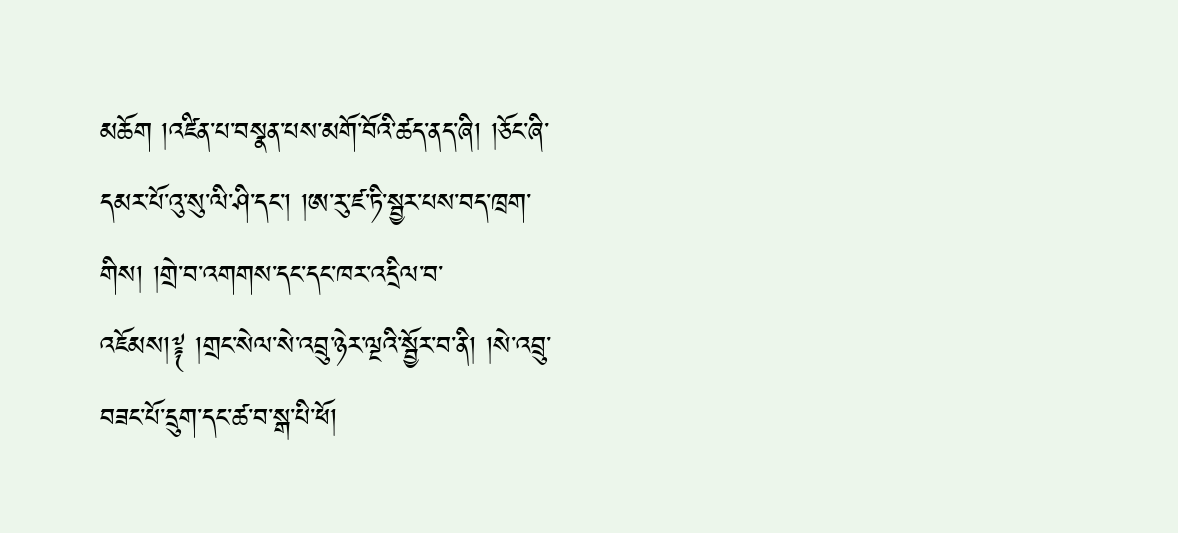མཆོག །འཛིན་པ་བསྣན་པས་མགོ་བོའི་ཚད་ནད་ཞི། །ཅོང་ཞི་དམར་པོ་འུ་སུ་ལི་ཤི་དང་། །ཨ་རུ་ཛ་ཏི་སྦྱར་པས་བད་ཁྲག་གིས། །གྲེ་བ་འགགས་དང་དང་ཁར་འདྲིལ་བ་འཇོམས།༈ །གྲང་སེལ་སེ་འབྲུ་ཉེར་ལྔའི་སྦྱོར་བ་ནི། །སེ་འབྲུ་བཟང་པོ་དྲུག་དང་ཚ་བ་སྒ་པི་ཕོ།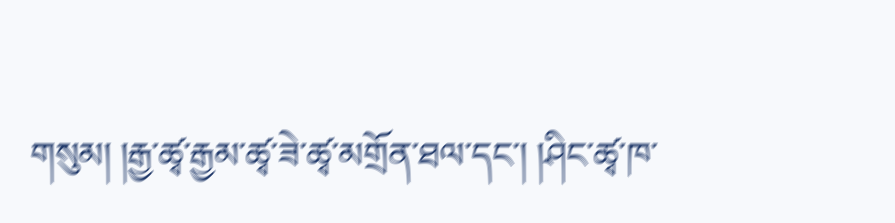གསུམ། །རྒྱ་ཚྭ་རྒྱམ་ཚྭ་ཟེ་ཚྭ་མགྲོན་ཐལ་དང་། །ཤིང་ཚྭ་ཁ་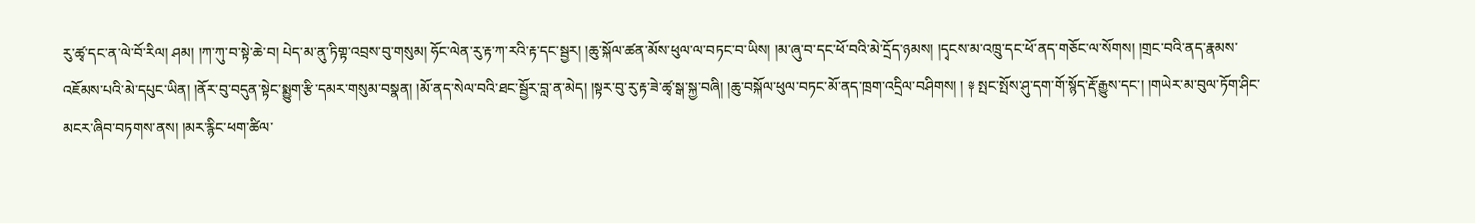རུ་ཚྭ་དང་ན་ལེ་བོ་རིལ། ཤམ། །ཀ་ཀུ་བ་སྟེ་ཆེ་བ། པེད་མ་ནུ་ཏིགྟ་འབྲས་བུ་གསུམ། ཧོང་ལེན་རུ་རྟ་ཀ་རའི་རྟ་དང་སྦྱར། །ཆུ་སྐོལ་ཚན་མོས་ཕུལ་ལ་བཏང་བ་ཡིས། །མ་ཞུ་བ་དང་ཕོ་བའི་མེ་དྲོད་ཉམས། །དྭངས་མ་འཁྲུ་དང་ཕོ་ནད་གཅོང་ལ་སོགས། །གྲང་བའི་ནད་རྣམས་འཇོམས་པའི་མེ་དཔུང་ཡིན། །ནོར་བུ་བདུན་སྟེང་སྨྱུག་རྩི་དམར་གསུམ་བསྣན། །མོ་ནད་སེལ་བའི་ཐང་སྦྱོར་བླ་ན་མེད། །སྟར་བུ་རུ་རྟ་ཟེ་ཚྭ་སྒ་སྐྱ་བཞི། །ཆུ་བསྐོལ་ཕུལ་བཏང་མོ་ནད་ཁྲག་འདྲིལ་བཤིགས། ། ༈ སྤང་སྤོས་ཤུ་དག་གོ་སྙོད་རྡོ་རྒྱུས་དང་། །གཡེར་མ་བུལ་ཏོག་ཤིང་མངར་ཞིབ་བཏགས་ནས། །མར་རྙིང་ཕག་ཚིལ་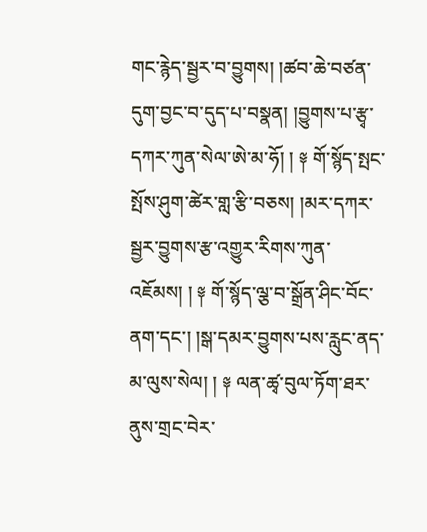གང་རྙེད་སྦྱར་བ་བྱུགས། །ཚབ་ཆེ་བཙན་དུག་བྱང་བ་དུད་པ་བསྣན། །བྱུགས་པ་རྩྭ་དཀར་ཀུན་སེལ་ཨེ་མ་ཧོ། ། ༈ གོ་སྙོད་སྤང་སྤོས་ཤུག་ཚེར་གླ་རྩི་བཅས། །མར་དཀར་སྦྱར་བྱུགས་རྩ་འགྱུར་རིགས་ཀུན་འཇོམས། ། ༈ གོ་སྙོད་ལྕ་བ་སྒྲོན་ཤིང་བོང་ནག་དང་། །སྒ་དམར་བྱུགས་པས་རླུང་ནད་མ་ལུས་སེལ། ། ༈ ལན་ཚྭ་བུལ་ཏོག་ཐར་ནུས་གྲང་བེར་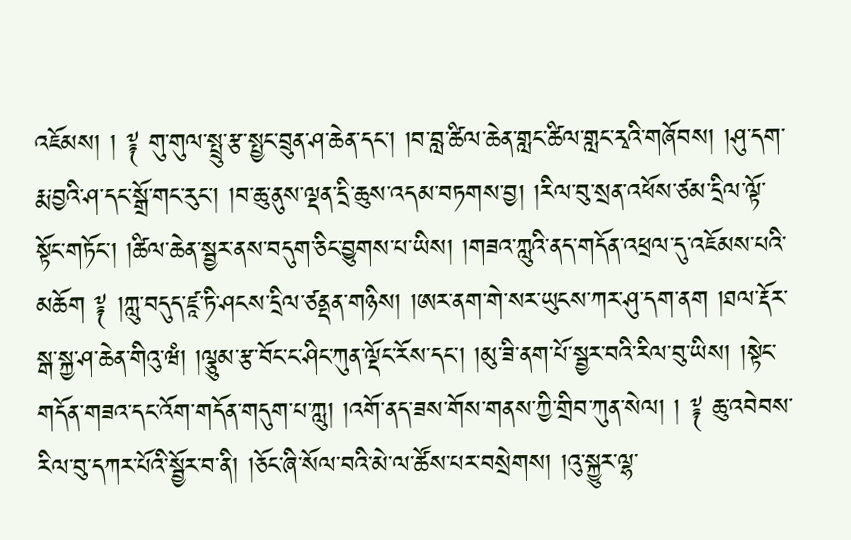འཇོམས། ། ༈ གུ་གུལ་སྤྲུ་རྩ་སྤྱང་བྲུན་ཤ་ཆེན་དང་། །བ་བླ་ཚིལ་ཆེན་གླང་ཚིལ་གླང་རྭའི་གཞོབས། །ཤུ་དག་རྨ་བྱའི་ཤ་དང་སྒྲོ་གང་རུང་། །བ་ཆུ་ནུས་ལྡན་དྲི་ཆུས་འདམ་བཏགས་བྱ། །རིལ་བུ་སྲན་འཕོས་ཙམ་དྲིལ་ལྟོ་སྟོང་གཏོང་། །ཚིལ་ཆེན་སྦྱར་ནས་བདུག་ཅིང་བྱུགས་པ་ཡིས། །གཟའ་ཀླུའི་ནད་གདོན་འཕྲལ་དུ་འཇོམས་པའི་མཆོག ༈ །ཀླུ་བདུད་ཛཱ་ཏི་ཤངས་དྲིལ་ཙནྡན་གཉིས། །ཨར་ནག་གེ་སར་ཡུངས་ཀར་ཤུ་དག་ནག །ཐལ་རྡོར་སྒ་སྐྱ་ཤ་ཆེན་གིའུ་ཝཾ། །ལྕུམ་རྩ་བོང་ང་ཤིང་ཀུན་ལྡོང་རོས་དང་། །མུ་ཟི་ནག་པོ་སྦྱར་བའི་རིལ་བུ་ཡིས། །སྟེང་གདོན་གཟའ་དང་འོག་གདོན་གདུག་པ་ཀླུ། །འགོ་ནད་ཟས་གོས་གནས་ཀྱི་གྲིབ་ཀུན་སེལ། ། ༈ ཆུ་འབེབས་རིལ་བུ་དཀར་པོའི་སྦྱོར་བ་ནི། །ཅོང་ཞི་སོལ་བའི་མེ་ལ་ཚོས་པར་བསྲེགས། །འུ་སྐྱུར་ལྷ་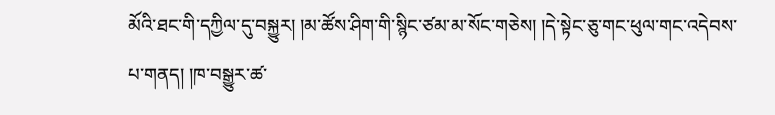མོའི་ཐང་གི་དཀྱིལ་དུ་བསྐྱུར། །མ་ཚོས་ཤིག་གི་སྙིང་ཙམ་མ་སོང་གཅེས། །དེ་སྟེང་ཅུ་གང་ཕུལ་གང་འདེབས་པ་གནད། །ཁ་བསྒྱུར་ཚ་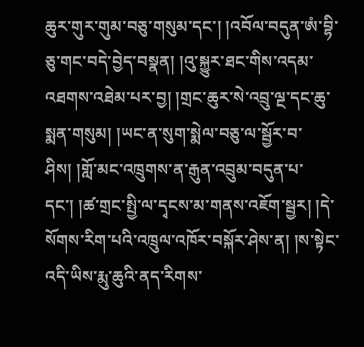ཆུར་གུར་གུམ་བཅུ་གསུམ་དང་། །འབོལ་བདུན་ཨཾ་བྷི་ཅུ་གང་བདེ་བྱེད་བསྣན། །འུ་སྐྱུར་ཐང་གིས་འདམ་འཐགས་འཐེམ་པར་བྱ། །གྲང་ཆུར་སེ་འབྲུ་ལྔ་དང་ཆུ་སྨན་གསུམ། །ཡང་ན་སུག་སྨེལ་བཅུ་ལ་སྦྱོར་བ་ཤིས། །གློ་མང་འཁྲུགས་ན་རྒུན་འབྲུམ་བདུན་པ་དང་། །ཚ་གྲང་སྤྱི་ལ་དྭངས་མ་གནས་འཇོག་སྦྱར། །དེ་སོགས་རིག་པའི་འཁྲུལ་འཁོར་བསྐོར་ཤེས་ན། །ས་སྟེང་འདི་ཡིས་རྨུ་ཆུའི་ནད་རིགས་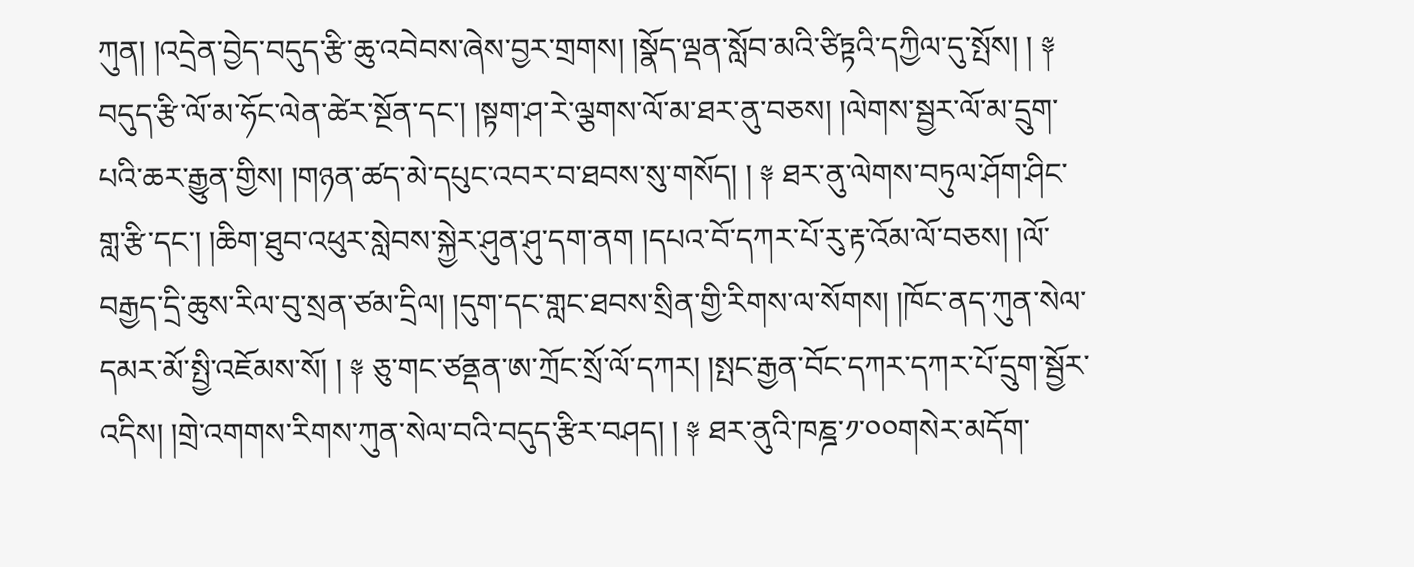ཀུན། །འདྲེན་བྱེད་བདུད་རྩི་ཆུ་འབེབས་ཞེས་བྱར་གྲགས། །སྣོད་ལྡན་སློབ་མའི་ཙིཏྟའི་དཀྱིལ་དུ་སྤོས། ། ༈ བདུད་རྩི་ལོ་མ་ཧོང་ལེན་ཚེར་སྔོན་དང་། །སྟག་ཤ་རེ་ལྕགས་ལོ་མ་ཐར་ནུ་བཅས། །ལེགས་སྦྱར་ལོ་མ་དྲུག་པའི་ཆར་རྒྱུན་གྱིས། །གཉན་ཚད་མེ་དཔུང་འབར་བ་ཐབས་སུ་གསོད། ། ༈ ཐར་ནུ་ལེགས་བཏུལ་ཤོག་ཤིང་གླ་རྩི་དང་། །ཆིག་ཐུབ་འཕུར་སླེབས་སྐྱེར་ཤུན་ཤུ་དག་ནག །དཔའ་བོ་དཀར་པོ་རུ་རྟ་འོམ་ལོ་བཅས། །ལོ་བརྒྱད་དྲི་ཆུས་རིལ་བུ་སྲན་ཙམ་དྲིལ། །དུག་དང་གླང་ཐབས་སྲིན་གྱི་རིགས་ལ་སོགས། །ཁོང་ནད་ཀུན་སེལ་དམར་མོ་སྤྱི་འཇོམས་སོ། ། ༈ ཅུ་གང་ཙནྡན་ཨ་ཀྲོང་སྲོ་ལོ་དཀར། །སྤང་རྒྱན་བོང་དཀར་དཀར་པོ་དྲུག་སྦྱོར་འདིས། །གྲེ་འགགས་རིགས་ཀུན་སེལ་བའི་བདུད་རྩིར་བཤད། ། ༈ ཐར་ནུའི་ཁཎྜ་༡་༠༠གསེར་མདོག་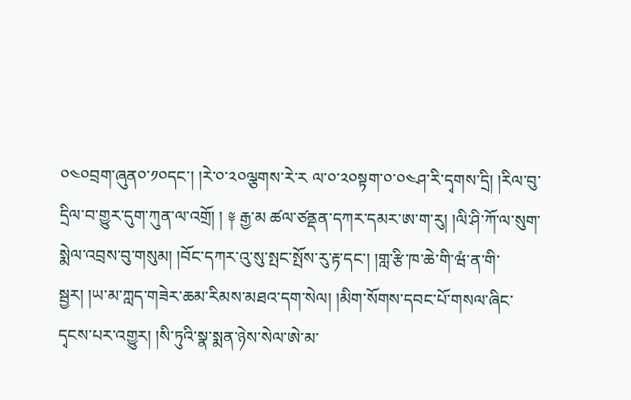༠༤༠བྲག་ཞུན༠་༡༠དང་། །རེ་༠་༢༠ལྕགས་རེ་ར ལ་༠་༢༠སྟག་༠་༠༤ཤ་རི་དྭགས་དྲི། །རིལ་བུ་དྲིལ་བ་གྱུར་དུག་ཀུན་ལ་འགྲོ། ། ༈ རྒྱ་མ ཚལ་ཙནྡན་དཀར་དམར་ཨ་ག་རུ། །ལི་ཤི་ཀོ་ལ་སུག་སྨེལ་འབྲས་བུ་གསུམ། །བོང་དཀར་འུ་སུ་སྤང་སྤོས་རུ་རྟ་དང་། །གླ་རྩི་ཁ་ཆེ་གི་ཝཾ་ན་གི་སྦྱར། །ཡ་མ་ཀླད་གཟེར་ཆམ་རིམས་མཐའ་དག་སེལ། །མིག་སོགས་དབང་པོ་གསལ་ཞིང་དྭངས་པར་འགྱུར། །སི་ཏུའི་སྣ་སྨན་ཉེས་སེལ་ཨེ་མ་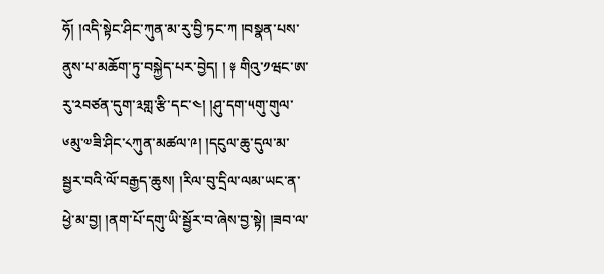ཧོ། །འདི་སྟེང་ཤིང་ཀུན་མ་རུ་བྱི་ཏང་ཀ །བསྣན་པས་ནུས་པ་མཆོག་ཏུ་བསྐྱེད་པར་བྱེད། ། ༈ གིའུ་༡ཝང་ཨ་རུ་༢བཙན་དུག་༣གླ་རྩི་དང་༤། །ཤུ་དག་༥གུ་གུལ་༦མུ་༧ཟི་ཤིང་༨ཀུན་མཚལ་༩། །དངུལ་ཆུ་དུལ་མ་སྦྱར་བའི་ལོ་བརྒྱད་ཆུས། །རིལ་བུ་དྲིལ་ལམ་ཡང་ན་ཕྱེ་མ་བྱ། །ནག་པོ་དགུ་ཡི་སྦྱོར་བ་ཞེས་བྱ་སྟེ། །ཟབ་ལ་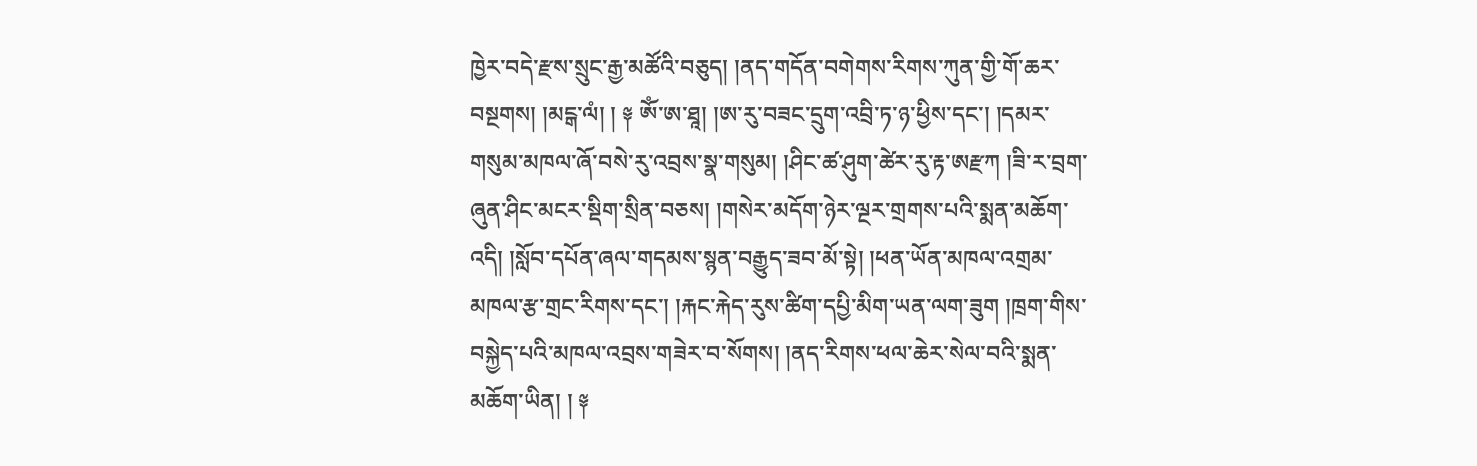ཁྱེར་བདེ་རྫས་སྲུང་རྒྱ་མཚོའི་བཅུད། །ནད་གདོན་བགེགས་རིགས་ཀུན་གྱི་གོ་ཆར་བསྔགས། །མངྒ་ལཾ། ། ༈ ཨོཾ་ཨ་ཐཱ། །ཨ་རུ་བཟང་དྲུག་འབྲི་ཏ་ཉ་ཕྱིས་དང་། །དམར་གསུམ་མཁལ་ཞོ་བསེ་རུ་འབྲས་སྣ་གསུམ། །ཤིང་ཚ་ཤུག་ཚེར་རུ་རྟ་ཨརྫཀ །ཟི་ར་བྲག་ཞུན་ཤིང་མངར་སྡིག་སྲིན་བཅས། །གསེར་མདོག་ཉེར་ལྔར་གྲགས་པའི་སྨན་མཆོག་འདི། །སློབ་དཔོན་ཞལ་གདམས་སྙན་བརྒྱུད་ཟབ་མོ་སྟེ། །ཕན་ཡོན་མཁལ་འགྲམ་མཁལ་རྩ་གྲང་རིགས་དང་། །རྐང་རྐེད་རུས་ཚིག་དཔྱི་མིག་ཡན་ལག་ཟུག །ཁྲག་གིས་བསྐྱེད་པའི་མཁལ་འབྲས་གཟེར་བ་སོགས། །ནད་རིགས་ཕལ་ཆེར་སེལ་བའི་སྨན་མཆོག་ཡིན། ། ༈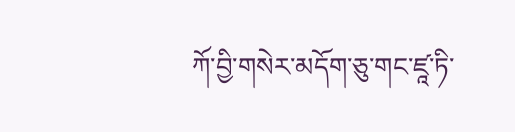ཀོ་བྱི་གསེར་མདོག་ཅུ་གང་ཛཱ་ཏི་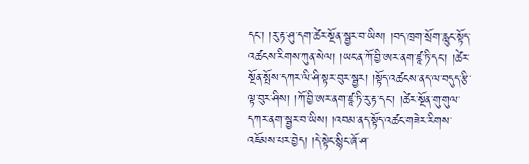དང་། །རུ་རྟ་ཤུ་དག་ཚེར་སྔོན་སྦྱར་བ་ཡིས། །བད་ཁྲག་སྲོག་རླུང་སྟོད་འཚངས་རིགས་ཀུན་སེལ། །ཡང་ན་ཀོ་བྱི་ཨར་ནག་ཛཱ་ཏི་དང་། །ཚེར་སྔོན་སྤོས་དཀར་ལི་ཤི་སྟར་བུར་སྦྱར། །སྟོད་འཚངས་ནད་ལ་བདུད་རྩི་ལྟ་བུར་ཤིས། །ཀོ་བྱི་ཨར་ནག་ཛཱ་ཏི་རུ་རྟ་དང་། །ཚེར་སྔོན་གུ་གུལ་དཀར་ནག་སྦྱར་བ་ཡིས། །འབམ་ནད་སྟོད་འཚང་གཟེར་རིགས་འཇོམས་པར་བྱེད། །དེ་སྟེང་སྙིང་ཞོ་ཤ་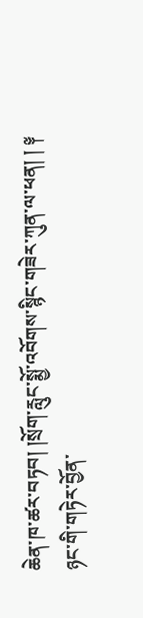ཆེན་ཁ་ཚར་བཏབ། །སྲོག་རླུང་སྨྱོ་འབོགས་སྙིང་གཟེར་ཀུན་ལ་ཕན། ། ༈ ཉང་གི་གཏེར་བྱོན་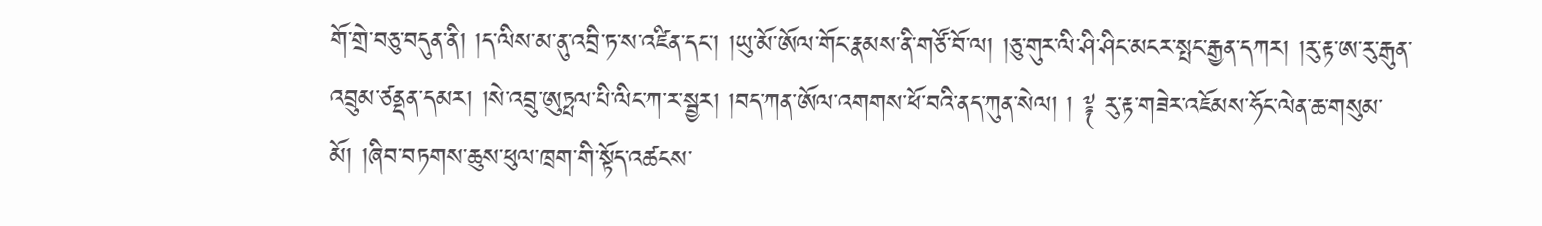གོ་གྲེ་བཅུ་བདུན་ནི། །ད་ལིས་མ་ནུ་འབྲི་ཏ་ས་འཛིན་དང་། །ཡུ་མོ་ཨོལ་གོང་རྣམས་ནི་གཙོ་བོ་ལ། །ཅུ་གུར་ལི་ཤི་ཤིང་མངར་སྤང་རྒྱན་དཀར། །རུ་རྟ་ཨ་རུ་རྒུན་འབྲུམ་ཙནྡན་དམར། །སེ་འབྲུ་ཨུཏྤལ་པི་ལིང་ཀ་ར་སྦྱར། །བད་ཀན་ཨོལ་འགགས་ཕོ་བའི་ནད་ཀུན་སེལ། ། ༈ རུ་རྟ་གཟེར་འཇོམས་ཧོང་ལེན་ཆ་གསུམ་མོ། །ཞིབ་བཏགས་ཆུས་ཕུལ་ཁྲག་གི་སྟོད་འཚངས་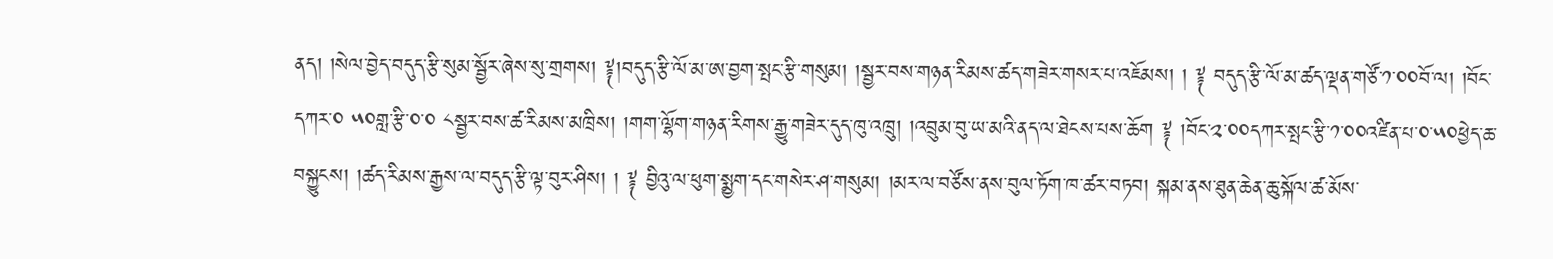ནད། །སེལ་བྱེད་བདུད་རྩི་སུམ་སྦྱོར་ཞེས་སུ་གྲགས། ༈།བདུད་རྩི་ལོ་མ་ཨ་བྱག་སྤང་རྩི་གསུམ། །སྦྱར་བས་གཉན་རིམས་ཚད་གཟེར་གསར་པ་འཇོམས། ། ༈ བདུད་རྩི་ལོ་མ་ཚད་ལྡན་གཙོ་༡་༠༠བོ་ལ། །བོང་དཀར་༠ ༥༠གླ་རྩི་༠་༠ ༨སྦྱར་བས་ཚ་རིམས་མཁྲིས། །གག་ལྷོག་གཉན་རིགས་རྒྱུ་གཟེར་དུད་ཁུ་འཁྲུ། །འབྲུམ་བུ་ཡ་མའི་ནད་ལ་ཐེངས་པས་ཆོག ༈ །བོང་༢་༠༠དཀར་སྤང་རྩི་༡་༠༠འཛིན་པ་༠་༥༠ཕྱེད་ཆ་བསྐྱུངས། །ཚད་རིམས་རྒྱས་ལ་བདུད་རྩི་ལྟ་བུར་ཤིས། ། ༈ བྱིའུ་ལ་ཕུག་སྨྱག་དང་གསེར་ཤ་གསུམ། །མར་ལ་བཙོས་ནས་བུལ་ཏོག་ཁ་ཚར་བཏབ། སྐམ་ནས་ཐུན་ཆེན་ཆུ་སྐོལ་ཚ་མོས་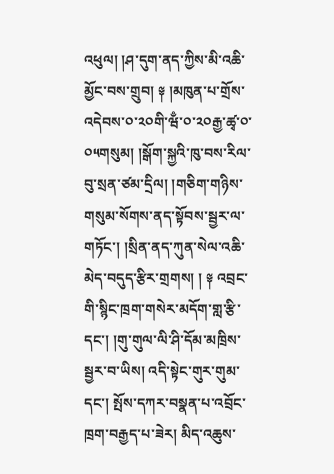འཕུལ། །ཤ་དུག་ནད་ཀྱིས་མི་འཆི་མྱོང་བས་གྲུབ། ༈ །མཁུན་པ་གྲོས་འདེབས་༠་༢༠གི་ཝྃ་༠་༢༠རྒྱ་ཚྭ་༠་༠༥གསུམ། །སྒོག་སྐྱའི་ཁུ་བས་རིལ་བུ་སྲན་ཙམ་དྲིལ། །གཅིག་གཉིས་གསུམ་སོགས་ནད་སྟོབས་སྦྱར་ལ་གཏོང་། །སྲིན་ནད་ཀུན་སེལ་འཆི་མེད་བདུད་རྩིར་གྲགས། ། ༈ འབྲང་གི་སྙིང་ཁྲག་གསེར་མདོག་གླ་རྩི་དང་། །གུ་གུལ་ལི་ཤི་དོམ་མཁྲིས་སྦྱར་བ་ཡིས། འདི་སྟེང་གུར་གུམ་དང་། སྤོས་དཀར་བསྣན་པ་འབྲོང་ཁྲག་བརྒྱད་པ་ཟེར། མིད་འཆུས་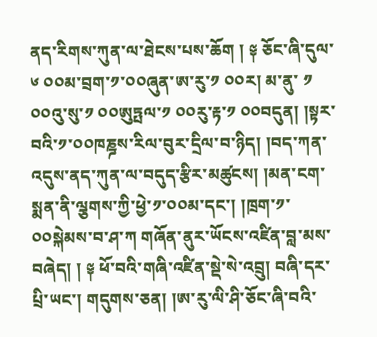ནད་རིགས་ཀུན་ལ་ཐེངས་པས་ཆོག ། ༈ ཅོང་ཞི་དུལ་༦ ༠༠མ་བྲག་༡་༠༠ཞུན་ཨ་རུ་༡ ༠༠ར། མ་ནུ་ ༡ ༠༠འུ་སུ་༡ ༠༠ཨུཏྤལ་༡ ༠༠རུ་རྟ་༡ ༠༠བདུན། །སྟར་བའི་༡་༠༠ཁཎྜས་རིལ་བུར་དྲིལ་བ་ཉིད། །བད་ཀན་འདུས་ནད་ཀུན་ལ་བདུད་རྩིར་མཚུངས། །མན་ངག་སྨན་ནི་ལྕགས་ཀྱི་ཕྱེ་༡་༠༠མ་དང་། །ཁྲག་༡་༠༠སྐེམས་བ་ཤ་ཀ གཞོན་ནུར་ཡོངས་འཛིན་བླ་མས་བཞེད། ། ༈ ཕོ་བའི་གཞི་འཛིན་སྡེ་སེ་འབྲུ། བཞི་དར་པྲི་ཡང་། གདུགས་ཅན། །ཨ་རུ་ལི་ཤི་ཅོང་ཞི་བའི་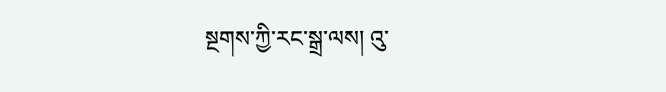སྔགས་ཀྱི་རང་སྒྲ་ལས། འུ་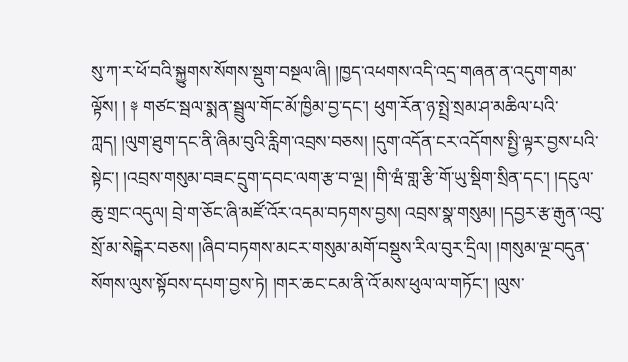སུ་ཀ་ར་ཕོ་བའི་སྐྱུགས་སོགས་སྡུག་བསྔལ་ཞི། །ཁྱད་འཕགས་འདི་འདྲ་གཞན་ན་འདུག་གམ་ལྟོས། ། ༈ གཙང་སྦལ་སྨན་སྦྲུལ་གོང་མོ་ཁྱིམ་བྱ་དང་། ཕུག་རོན་ཉ་སྤྲེ་སྲམ་ཤ་མཆིལ་པའི་ཀླད། །ལུག་ཐུག་དང་ནི་ཞིམ་བུའི་རླིག་འབྲས་བཅས། །དུག་འདོན་ངར་འདོགས་སྤྱི་ལྟར་བྱས་པའི་སྟེང་། །འབྲས་གསུམ་བཟང་དྲུག་དབང་ལག་རྩ་བ་ལྔ། །གི་ཝཾ་གླ་རྩི་གོ་ཡུ་སྡིག་སྲིན་དང་། །དངུལ་ཆུ་གྲང་འདུལ། བྲེ་ག་ཅོང་ཞི་མཛོ་འོར་འདམ་བཏགས་བྱས། འབྲས་སྣ་གསུམ། །དབྱར་རྩ་རྒུན་འབུ་སྲོ་མ་སེངྒེར་བཅས། །ཞིབ་བཏགས་མངར་གསུམ་མགོ་བསྡུས་རིལ་བུར་དྲིལ། །གསུམ་ལྔ་བདུན་སོགས་ལུས་སྟོབས་དཔག་བྱས་ཏེ། །གར་ཆང་ངམ་ནི་འོ་མས་ཕུལ་ལ་གཏོང་། །ལུས་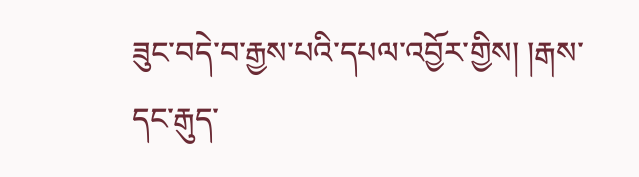ཟུང་བདེ་བ་རྒྱས་པའི་དཔལ་འབྱོར་གྱིས། །རྒས་དང་རྒུད་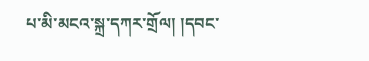པ་མི་མངའ་སྐྲ་དཀར་གྲོལ། །དབང་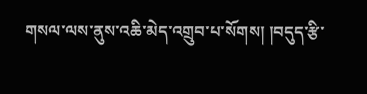གསལ་ལས་ནུས་འཆི་མེད་འགྲུབ་པ་སོགས། །བདུད་རྩི་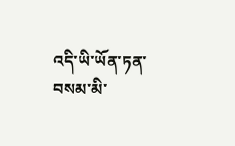འདི་ཡི་ཡོན་ཏན་བསམ་མི་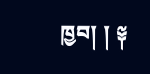ཁྱབ། ། ༈